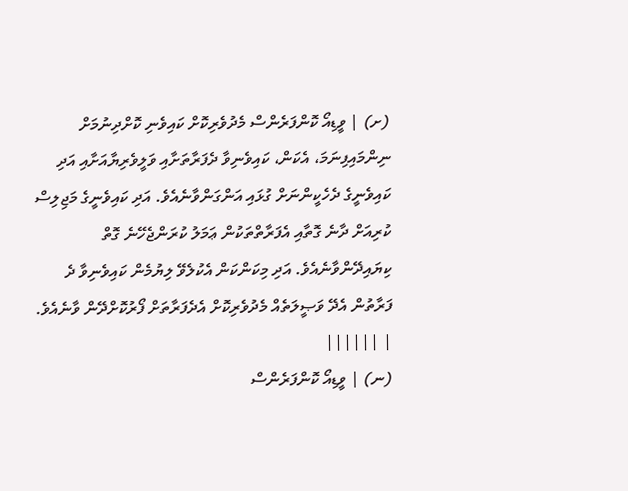(ށ) | ވީޑިއޯ ކޮންފަރެންސް މެދުވެރިކޮށް ކައިވެނި ކޮށްދިނުމަށް ނިންމައިފިނަމަ، އެކަން، ކައިވެނިވާ ދެފަރާތަށާއި ވަލީވެރިޔާއަށާއި އަދި ކައިވެނީގެ ދެހެކީންނަށް ގުޅައި އަންގަންވާނެއެވެ. އަދި ކައިވެނީގެ މަޖިލިސް ކުރިއަށް ދާނެ ގޮތާއި އެފަރާތްތަކުން ޢަމަލު ކުރަންޖެހޭނެ ގޮތް ކިޔައިދޭންވާނެއެވެ. އަދި މިކަންކަން އެކުލެވޭ ލިޔުމެން ކައިވެނިވާ ދެ ފަރާތުން އެދޭ ވަޞީލަތެއް މެދުވެރިކޮށް އެދެފަރާތަށް ފޯރުކޮށްދޭން ވާނެއެވެ. | ||||||
(ނ) | ވީޑިއޯ ކޮންފަރެންސް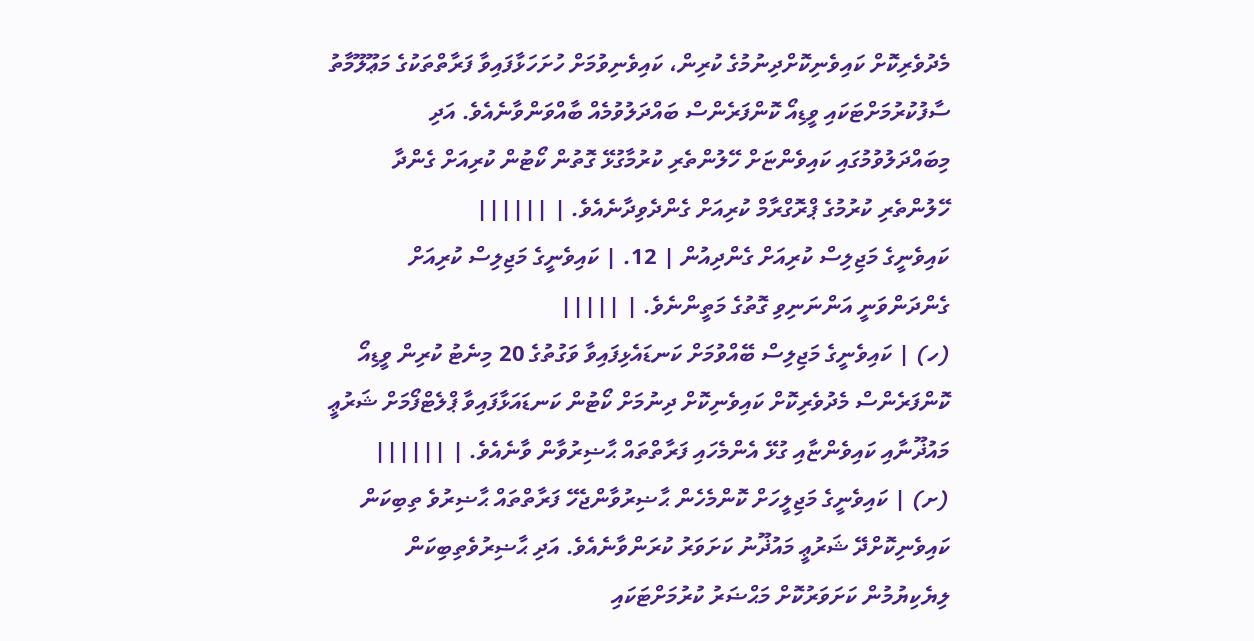މެދުވެރިކޮށް ކައިވެނިކޮށްދިނުމުގެ ކުރިން، ކައިވެނިވުމަށް ހުށަހަޅާފައިވާ ފަރާތްތަކުގެ މަޢޫލޫމާތު ސާފުކުރުމަށްޓަކައި ވީޑިއޯ ކޮންފަރެންސް ބައްދަލުވުމެއް ބާއްވަންވާނެއެވެ. އަދި މިބައްދަލުވުމުގައި ކައިވެންޏަށް ހޭލުންތެރި ކުރުމާގުޅޭ ގޮތުން ކޯޓުން ކުރިއަށް ގެންދާ ހޭލުންތެރި ކުރުމުގެ ޕްރޮގްރާމް ކުރިއަށް ގެންދެވިދާނެއެވެ. | ||||||
ކައިވެނީގެ މަޖިލިސް ކުރިއަށް ގެންދިއުން | 12. | ކައިވެނީގެ މަޖިލިސް ކުރިއަށް ގެންދަންވަނީ އަންނަނިވި ގޮތުގެ މަތީންނެވެ. | |||||
(ހ) | ކައިވެނީގެ މަޖިލިސް ބޭއްވުމަށް ކަނޑައެޅިފައިވާ ވަގުތުގެ 20 މިނެޓު ކުރިން ވީޑިއޯ ކޮންފަރެންސް މެދުވެރިކޮށް ކައިވެނިކޮށް ދިނުމަށް ކޯޓުން ކަނޑައަޅާފައިވާ ޕްލެޓްފޯމަށް ޝަރުޢީ މައުޛޫނާއި ކައިވެންޏާއި ގުޅޭ އެންމެހައި ފަރާތްތައް ޙާޟިރުވާން ވާނެއެވެ. | ||||||
(ށ) | ކައިވެނީގެ މަޖިލީހަށް ކޮންމެހެން ޙާޟިރުވާންޖެހޭ ފަރާތްތައް ޙާޟިރުވެ ތިބިކަން ކައިވެނިކޮށްދޭ ޝަރުޢީ މައުޛޫނު ކަށަވަރު ކުރަންވާނެއެވެ. އަދި ޙާޟިރުވެތިބިކަން ލިޔެކިޔުމުން ކަށަވަރުކޮށް މަޙްޟަރު ކުރުމަށްޓަކައި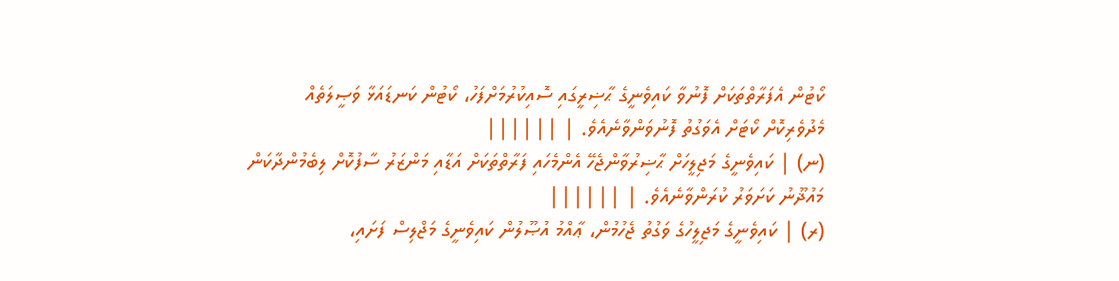ކޯޓުން އެފަރާތްތަކަށް ފޮނުވާ ކައިވެނީގެ ޙާޟިރީގައި ސޮއިކުރުމަށްފަހު، ކޯޓުން ކަނޑައަޅާ ވަޞީލަތެއް މެދުވެރިކޮށް ކޯޓަށް އެވަގުތު ފޮނުވަންވާނެއެވެ. | ||||||
(ނ) | ކައިވެނީގެ މަޖިލީހަށް ޙާޟިރުވާންޖެހޭ އެންމެހައި ފަރާތްތަކަށް އަޑާއި މަންޒަރު ސާފުކޮށް ލިބެމުންދާކަން މައުޛޫނު ކަށަވަރު ކުރަންވާނެއެވެ. | ||||||
(ރ) | ކައިވެނީގެ މަޖިލީހުގެ ވަގުތު ޖެހުމުން، ޢާއްމު އުޞޫލުން ކައިވެނީގެ މަޖްލިސް ފަށައި،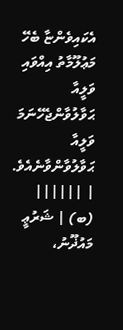އެކައިވެންޏާ ބެހޭ މަޢުލޫމާތު އިއްވައި ވަލީއާ ޙަވާލުވާންޖެހޭނަމަ ވަލީއާ ޙަވާލުވާންވާނެއެވެ. | ||||||
(ބ) | ޝަރުޢީ މައުޛޫނު،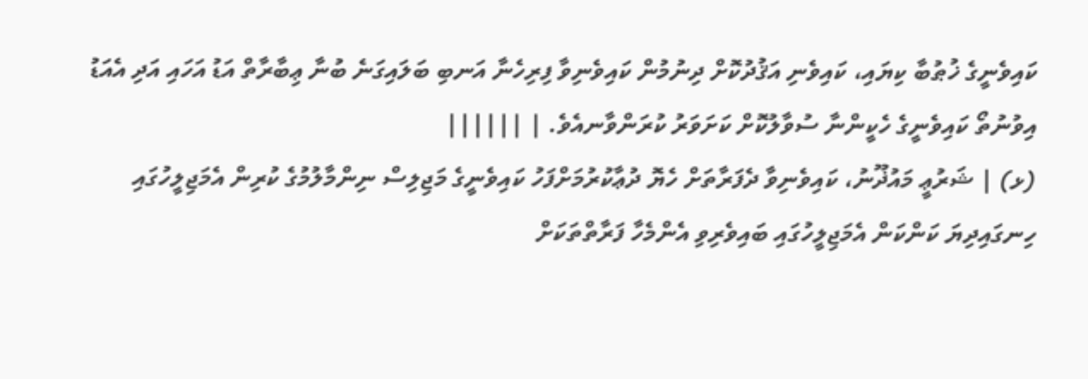ކައިވެނީގެ ޚުޠުބާ ކިޔައި، ކައިވެނި އަޤުދުކޮށް ދިނުމުން ކައިވެނިވާ ފިރިހެނާ އަނބި ބަލައިގަނެ ބުނާ ޢިބާރާތް އަޑު އަހައި އަދި އެއަޑު އިވުނުތޯ ކައިވެނީގެ ހެކީންނާ ސުވާލުކޮށް ކަށަވަރު ކުރަންވާނއެވެ. | ||||||
(ޅ) | ޝަރުޢީ މައުޛޫނު، ކައިވެނިވާ ދެފަރާތަށް ހެޔޮ ދުޢާކުރުމަށްފަހު ކައިވެނީގެ މަޖިލިސް ނިންމާލުމުގެ ކުރިން އެމަޖިލީހުގައި ހިނގައިދިޔަ ކަންކަން އެމަޖިލީހުގައި ބައިވެރިވި އެންމެހާ ފަރާތްތަކަށް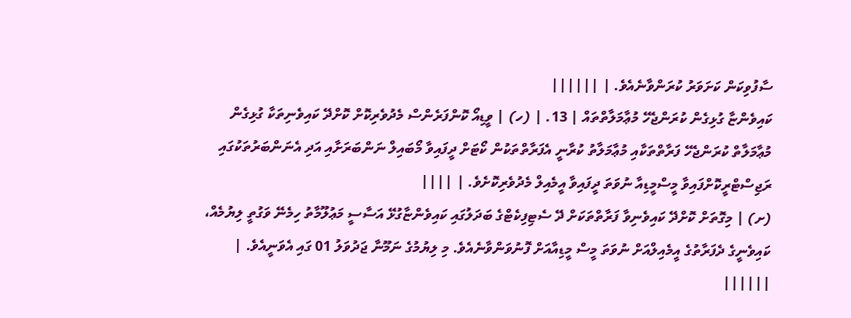ސާފުވިކަން ކަށަވަރު ކުރަންވާނެއެވެ. | ||||||
ކައިވެންޏާ ގުޅިގެން ކުރަންޖެހޭ މުޢާމަލާތްތައް | 13. | (ހ) | ވީޑިއޯ ކޮންފަރެންސް މެދުވެރިކޮށް ކޮށްދޭ ކައިވެނިތަކާ ގުޅިގެން މުޢާމަލާތް ކުރަންޖެހޭ ފަރާތްތަކާއި މުޢާމަލާތު ކުރާނީ އެފަރާތްތަކުން ކޯޓަށް ދީފައިވާ މޯބައިލް ނަންބަރަށާއި އަދި އެނަންބަރުތަކުގައި ރަޖިސްޓްރީކޮށްފައިވާ މީސްމީޑިއާ ނުވަތަ ދީފައިވާ އީމެއިލް މެދުވެރިކޮށެވެ. | ||||
(ށ) | މިގޮތަށް ކޮށްދޭ ކައިވެނިވާ ފަރާތްތަކަށް ދޭ ސެޓިފިކެޓްގެ ބަދަލުގައި ކައިވެންޏާގުޅޭ އަސާސީ މަޢުލޫމާތު ހިމެނޭ ވަގުތީ ލިޔުމެއް، ކައިވެނީގެ ދެފަރާތުގެ އީމެއިލްއަށް ނުވަތަ މީސް މީޑިއާއަށް ފޮނުވަންވާނެއެވެ. މި ލިޔުމުގެ ނަމޫނާ ޖަދުވަލު 01 ގައި އެވަނީއެވެ. | ||||||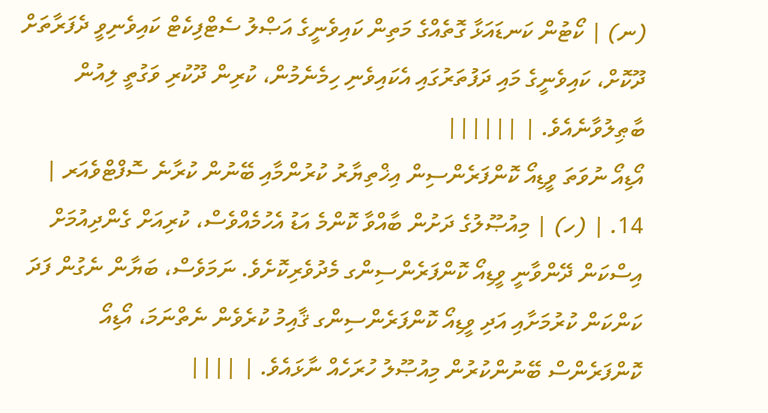(ނ) | ކޯޓުން ކަނޑައަޅާ ގޮތެއްގެ މަތިން ކައިވެނީގެ އަޞްލު ސެޓްފިކެޓް ކައިވެނިވީ ދެފަރާތަށް ދޫކޮށް، ކައިވެނީގެ މައި ދަފުތަރުގައި އެކައިވެނި ހިމެނެމުން، ކުރިން ދޫކުރި ވަގުތީ ލިއުން ބާޠިލުވާނެއެވެ. | ||||||
އޯޑިއޯ ނުވަތަ ވީޑިއޯ ކޮންފަރެންސިން އިޚްތިޔާރު ކުރުންމާއި ބޭނުން ކުރާނެ ސޮފްޓްވެއަރ | 14. | (ހ) | މިއުޞޫލުގެ ދަށުން ބާއްވާ ކޮންމެ އަޑު އެހުމެއްވެސް، ކުރިއަށް ގެންދިއުމަށް އިސްކަން ދޭންވާނީ ވީޑިއޯ ކޮންފަރެންސިންގ މެދުވެރިކޮށެވެ. ނަމަވެސް، ބަޔާން ނެގުން ފަދަ ކަންކަން ކުރުމަށާއި އަދި ވީޑިއޯ ކޮންފަރެންސިންގ ޤާއިމު ކުރެވެން ނެތްނަމަ، އޯޑިއޯ ކޮންފަރެންސް ބޭނުންކުރުން މިއުޞޫލު ހުރަހެއް ނާޅައެވެ. | ||||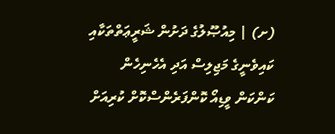(ށ) | މިއުޞޫލުގެ ދަށުން ޝަރީޢަތްތަކާއި ކައިވެނީގެ މަޖިލިސް އަދި އެހެނިހެން ކަންކަން ވީޑިއޯ ކޮންފަރެންސްކޮށް ކުރިއަށް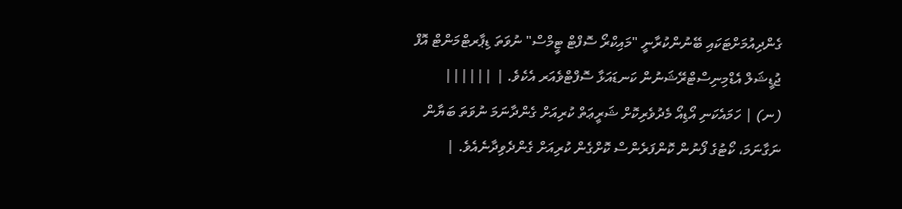ގެންދިއުމަށްޓަކައި ބޭނުންކުރާނީ "މައިކްރޯ ސޮފްޓް ޓީމްސް" ނުވަތަ ޑިޕާރޓްމަންޓް އޮފް ޖުޑީޝަލް އެޑްމިނިސްޓްރޭޝަނުން ކަނޑައަޅާ ސޮފްޓްވެއަރ އެކެވެ. | ||||||
(ނ) | ހަމައެކަނި އޯޑިއޯ މެދުވެރިކޮށް ޝަރީޢަތް ކުރިއަށް ގެންދާނަމަ ނުވަތަ ބަޔާން ނަގާނަމަ، ކޯޓުގެ ފޯނުން ކޮންފަރެންސް ކޮށްގެން ކުރިއަށް ގެންދެވިދާނެއެވެ. |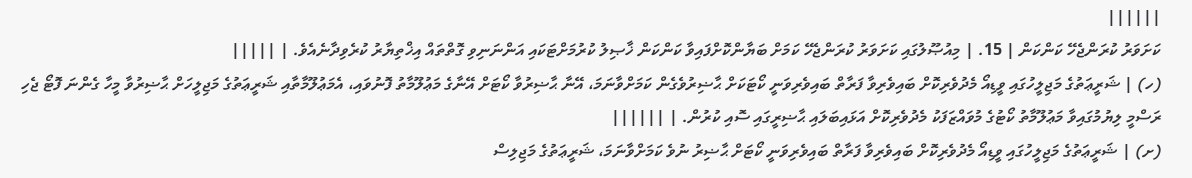||||||
ކަށަވަރު ކުރަންޖެހޭ ކަންކަން | 15. | މިއުޞޫލުގައި ކަށަވަރު ކުރަންޖެހޭ ކަމަށް ބަޔާންކޮށްފައިވާ ކަންކަން ޚާޞިލު ކުރުމަށްޓަކައި އަންނަނިވި ގޮތްތައް އިޚްތިޔާރު ކުރެވިދާނެއެވެ. | |||||
(ހ) | ޝަރީޢަތުގެ މަޖިލީހުގައި ވީޑިއޯ މެދުވެރިކޮށް ބައިވެރިވާ ފަރާތް ބައިވެރިވަނީ ކޯޓަކަށް ޙާޟިރުވެގެން ކަމަށްވާނަމަ، އޭނާ ޙާޟިރުވާ ކޯޓަށް އޭނާގެ މަޢުލޫމާތު ފޮނުވައި، އެމަޢުލޫމާތާއި ޝަރީޢަތުގެ މަޖިލީހަށް ޙާޟިރުވާ މީހާ ގެންނަ ފޮޓޯ ޖެހި ރަސްމީ ލިޔުމުގައިވާ މަޢުލޫމާތު ކޯޓުގެ މުވައްޒަފަކު މެދުވެރިކޮށް އަޅައިބަލައި ޙާޟިރީގައި ސޮއި ކުރުން. | ||||||
(ށ) | ޝަރީޢަތުގެ މަޖިލީހުގައި ވީޑިއޯ މެދުވެރިކޮށް ބައިވެރިވާ ފަރާތް ބައިވެރިވަނީ ކޯޓަށް ޙާޟިރު ނުވެ ކަމަށްވާނަމަ، ޝަރީޢަތުގެ މަޖިލިސް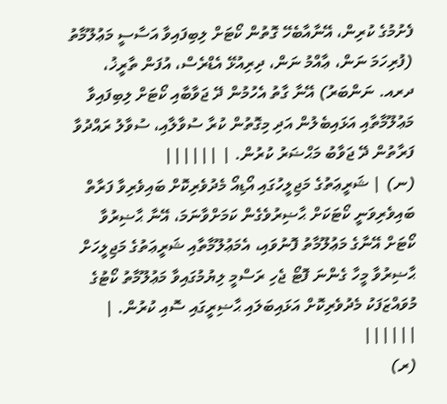ފެށުމުގެ ކުރިން، އޭނާއާބެހޭ ގޮތުން ކޯޓަށް ލިބިފައިވާ އަސާސީ މަޢުލޫމާތު (ފުރިހަމަ ނަން، ޢާއްމު ނަން، ދިރިއުޅޭ އެޑްރެސް، އުފަން ތާރީޚު، ދރއ. ނަންބަރު) އޭނާ ގާތު އެހުމުން ދޭ ޖަވާބާއި ކޯޓަށް ލިބިފައިވާ މަޢުލޫމާތާއި އަޅައިބެލުން އަދި މިގޮތުން ކުރާ ސުވާލާއި، ސުވާލު ރައްދުވާ ފަރާތުން ދޭ ޖަވާބު މަޙްޟަރު ކުރުން. | ||||||
(ނ) | ޝަރީޢަތުގެ މަޖިލީހުގައި އޯޑިއޯ މެދުވެރިކޮށް ބައިވެރިވާ ފަރާތް ބައިވެރިވަނީ ކޯޓަކަށް ޙާޟިރުވެގެން ކަމަށްވާނަމަ، އޭނާ ޙާޟިރުވާ ކޯޓަށް އޭނާގެ މަޢުލޫމާތު ފޮނުވައި، އެމަޢުލޫމާތާއި ޝަރީޢަތުގެ މަޖިލީހަށް ޙާޟިރުވާ މީހާ ގެންނަ ފޮޓޯ ޖެހި ރަސްމީ ލިޔުމުގައިވާ މަޢުލޫމާތު ކޯޓުގެ މުވައްޒަފަކު މެދުވެރިކޮށް އަޅައިބަލައި ޙާޟިރީގައި ސޮއި ކުރުން. | ||||||
(ރ)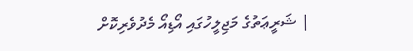| ޝަރީޢަތުގެ މަޖިލީހުގައި އޯޑިއޯ މެދުވެރިކޮށް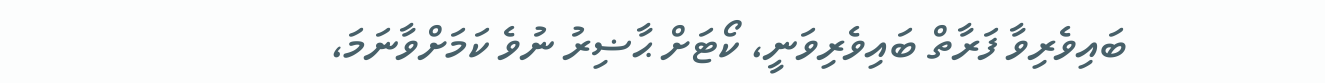ބައިވެރިވާ ފަރާތް ބައިވެރިވަނީ، ކޯޓަށް ޙާޟިރު ނުވެ ކަމަށްވާނަމަ،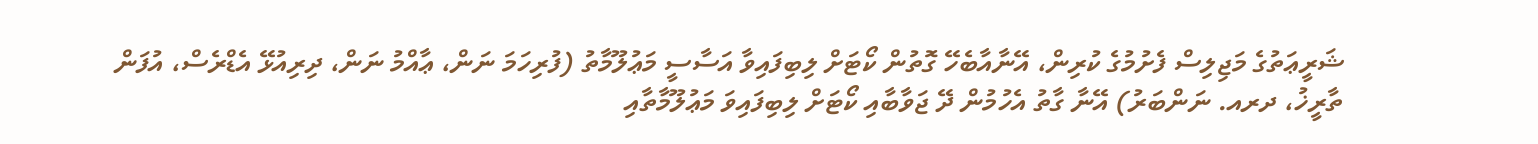ޝަރީޢަތުގެ މަޖިލިސް ފެށުމުގެ ކުރިން، އޭނާއާބެހޭ ގޮތުން ކޯޓަށް ލިބިފައިވާ އަސާސީ މަޢުލޫމާތު (ފުރިހަމަ ނަން، ޢާއްމު ނަން، ދިރިއުޅޭ އެޑްރެސް، އުފަން ތާރީޚު، ދރއ. ނަންބަރު) އޭނާ ގާތު އެހުމުން ދޭ ޖަވާބާއި ކޯޓަށް ލިބިފައިވަ މަޢުލޫމާތާއި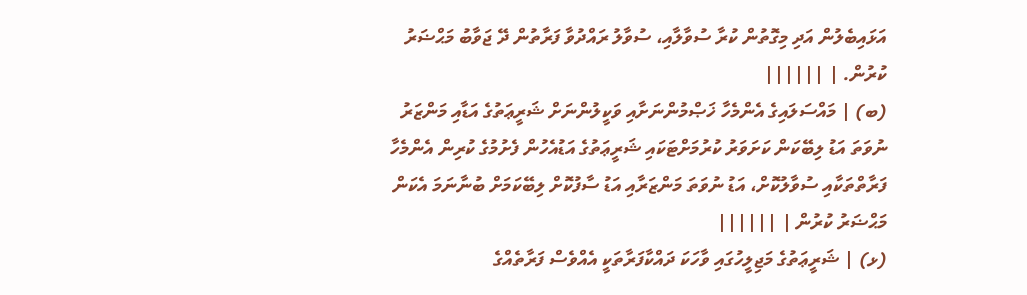އަޅައިބެލުން އަދި މިގޮތުން ކުރާ ސުވާލާއި، ސުވާލު ރައްދުވާ ފަރާތުން ދޭ ޖަވާބު މަޙްޟަރު ކުރުން. | ||||||
(ބ) | މައްސަލައިގެ އެންމެހާ ޚަޞްމުންނަށާއި ވަކީލުންނަށް ޝަރީޢަތުގެ އަޑާއި މަންޒަރު ނުވަތަ އަޑު ލިބޭކަން ކަށަވަރު ކުރުމަށްޓަކައި ޝަރީޢަތުގެ އަޑުއެހުން ފެށުމުގެ ކުރިން އެންމެހާ ފަރާތްތަކާއި ސުވާލުކޮށް، އަޑު ނުވަތަ މަންޒަރާއި އަޑު ސާފުކޮށް ލިބޭކަމަށް ބުނާނަމަ އެކަން މަޙްޟަރު ކުރުން | ||||||
(ޅ) | ޝަރީޢަތުގެ މަޖިލީހުގައި ވާހަކަ ދައްކާފަރާތަކީ އެއްވެސް ފަރާތެއްގެ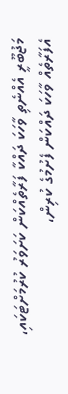މަޖުބޫރީ އެއްނެތި ވާހަކަ ދައްކާ ފަރާތެއްކަން ކަށަވަރު ކުރުމަށްޓަކައި، އެފަރާތެއް ވާހަކަ ދައްކަން ފެށުމުގެ ކުރިން،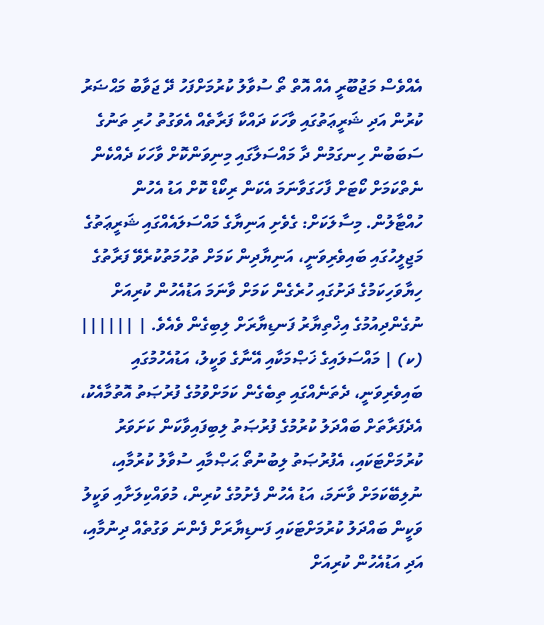އެއްވެސް މަޖުބޫރީ އެއް އޮތް ތޯ ސުވާލު ކުރުމަށްފަހު ދޭ ޖަވާބު މަޙްޟަރު ކުރުން އަދި ޝަރީޢަތުގައި ވާހަކަ ދައްކާ ފަރާތެއް އެވަގުތު ހުރި ތަނުގެ ސަބަބުން ހިނގަމުން ދާ މައްސަލާގައި މިނިވަންކޮށް ވާހަކަ ދެއްކެން ނެތްކަމަށް ކޯޓަށް ފާހަގަވާނަމަ އެކަން ރިކޯޑް ކޮށް އަޑު އެހުން ހުއްޓާލުން. މިސާލަކަށް: ގެވެށި އަނިޔާގެ މައްސަލައެއްގައި ޝަރީޢަތުގެ މަޖިލީހުގައި ބައިވެރިވަނީ، އަނިޔާދިން ކަމަށް ތުހުމަތުކުރެވޭ ފަރާތުގެ ހިޔާވަހިކަމުގެ ދަށުގައި ހުރެގެން ކަމަށް ވާނަމަ އަޑުއެހުން ކުރިއަށް ނުގެންދިއުމުގެ އިޚްތިޔާރު ފަނޑިޔާރަށް ލިބިގެން ވެއެވެ. | ||||||
(ކ) | މައްސަލައިގެ ޚަޞްމަކާއި އޭނާގެ ވަކީލު، އަޑުއެހުމުގައި ބައިވެރިވަނީ، ދެތަނެއްގައި ތިބެގެން ކަމަށްވުމުގެ ފުރުޞަތު އޮތުމާއެކު، އެދެފަރާތަށް ބައްދަލު ކުރުމުގެ ފުރުޞަތު ލިބިފައިވާކަން ކަށަވަރު ކުރުމަށްޓަކައި، އެފުރުޞަތު ލިބުނުތޯ ޙަޞްމާއި ސުވާލު ކުރުމާއި، ނުލިބޭކަމަށް ވާނަމަ، އަޑު އެހުން ފެށުމުގެ ކުރިން، މުވައްކިލަށާއި ވަކީލު ވަކީން ބައްދަލު ކުރުމަށްޓަކައި ފަނޑިޔާރަށް ފެންނަ ވަގުތެއް ދިނުމާއި، އަދި އަޑުއެހުން ކުރިއަށް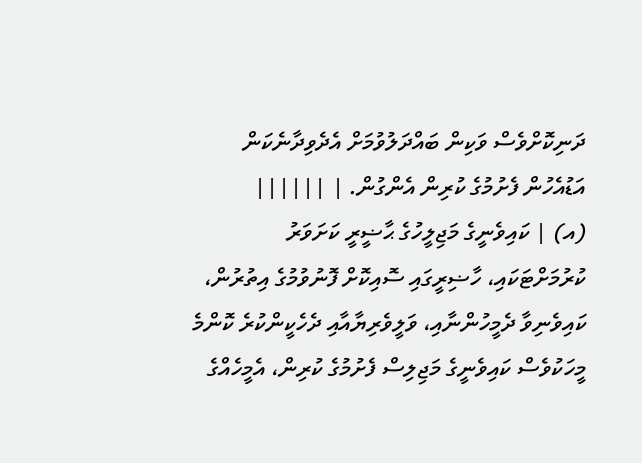ދަނިކޮށްވެސް ވަކިން ބައްދަލުވުމަށް އެދެވިދާނެކަން އަޑުއެހުން ފެށުމުގެ ކުރިން އެންގުން. | ||||||
(އ) | ކައިވެނީގެ މަޖިލީހުގެ ޙާޟީރީ ކަށަވަރު ކުރުމަށްޓަކައި، ހާޟިރީގައި ސޮއިކޮށް ފޮނުވުމުގެ އިތުރުން، ކައިވެނިވާ ދެމީހުންނާއި، ވަލީވެރިޔާއާއި ދެހެކީންކުރެ ކޮންމެ މީހަކުވެސް ކައިވެނީގެ މަޖިލިސް ފެށުމުގެ ކުރިން، އެމީހެއްގެ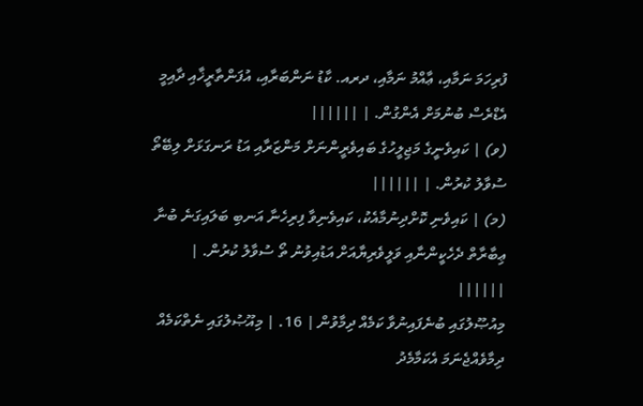ފުރިހަމަ ނަމާއި، ޢާއްމު ނަމާއި، ދރއ. ކާޑު ނަންބަރާއި، އުފަންތާރީޚާއި ދާއިމީ އެޑްރެސް ބުނުމަށް އެންގުން. | ||||||
(ވ) | ކައިވެނީގެ މަޖިލީހުގެ ބައިވެރީންނަށް މަންޒަރާއި އަޑު ރަނގަޅަށް ލިބޭތޯ ސުވާލު ކުރުން. | ||||||
(މ) | ކައިވެނި ކޮށްދިނުމާއެކު، ކައިވެނިވާ ފިރިހެނާ އަނބި ބަލައިގަނެ ބުނާ ޢިބާރާތް ދެހެކީންނާއި ވަލީވެރިޔާއަށް އަޑުއިވުނު ތޯ ސުވާލު ކުރުން. | ||||||
މިއުޞޫލުގައި ބުނެފައިނުވާ ކަމެއް ދިމާވުން | 16. | މިއޫޞުލުގައި ނެތްކަމެއް ދިމާވެއްޖެނަމަ އެކަމާމެދު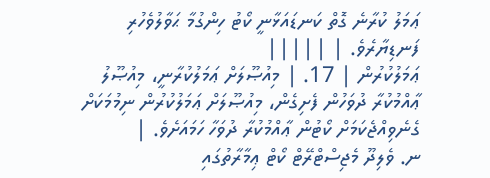ޢަމަލު ކުރާނެ ގޮތް ކަނޑައަޅާނީ ކޯޓު ހިންގުމާ ޙަވާލުވެހުރި ފަނޑިޔާރެވެ. | |||||
ޢަމަލުކުރުން | 17. | މިއުޞޫލަށް ޢަމަލުކުރާނީ، މިއުޞޫލު ޢާއްމުކުރާ ދުވަހުން ފެށިގެން، މިއުޞޫލަށް ޢަމަލުކުރުން ނިމުމަކަށް ގެނެވިއްޖެކަމަށް ކޯޓުން ޢާއްމުކުރާ ދުވަހާ ހަމައަށެވެ. |
ނ. ވެލިދޫ މެޖިސްޓްރޭޓް ކޯޓް ޢިމާރާތުގައި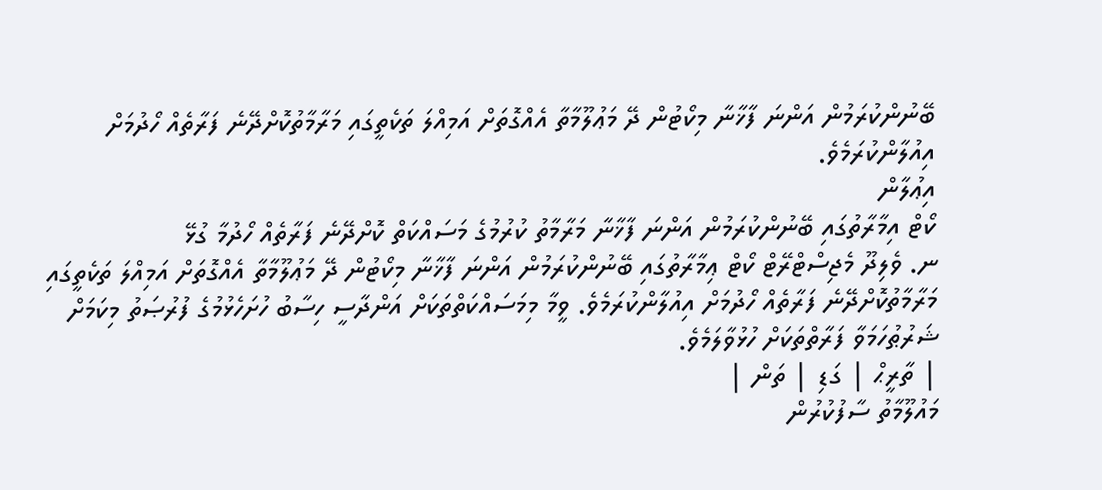ބޭނުންކުރަމުން އަންނަ ފާޚާނާ މިކޯޓުން ދޭ މަޢުލޫމާތާ އެއްގޮތަށް އަމިއްލަ ތަކެތީގައި މަރާމާތުކޮށްދޭނެ ފަރާތެއް ހޯދުމަށް އިއުލާންކުރަމެވެ.
އިޢުލާން
ކޯޓް އިމާރާތުގައި ބޭނުންކުރަމުން އަންނަ ފާޚާނާ މަރާމާތު ކުރުމުގެ މަސައްކަތް ކޮށްދޭނެ ފަރާތެއް ހޯދުމާ ގުޅޭ
ނ. ވެލިދޫ މެޖިސްޓްރޭޓް ކޯޓް ޢިމާރާތުގައި ބޭނުންކުރަމުން އަންނަ ފާޚާނާ މިކޯޓުން ދޭ މަޢުލޫމާތާ އެއްގޮތަށް އަމިއްލަ ތަކެތީގައި މަރާމާތުކޮށްދޭނެ ފަރާތެއް ހޯދުމަށް އިއުލާންކުރަމެވެ. ވީމާ މިމަސައްކަތްތަކަށް އަންދާސީ ހިސާބު ހުށަހެޅުމުގެ ފުރުޞަތު މިކަމަށް ޝަރުޠުހަމަވާ ފަރާތްތަކަށް ހުޅުވާލަމެވެ.
| ތާރީޙް | ގަޑި | ތަން |
މައުލޫމާތު ސާފުކުރުން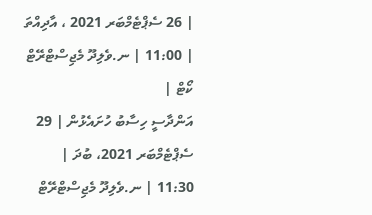| 26 ސެޕްޓެމްބަރ 2021 ، އާދިއްތަ | 11:00 | ނ.ވެލިދޫ މެޖިސްޓްރޭޓް ކޯޓް |
އަންދާސީ ހިސާބު ހުށައެޅުން | 29 ސެޕްޓެމްބަރ 2021، ބުދަ | 11:30 | ނ.ވެލިދޫ މެޖިސްޓްރޭޓް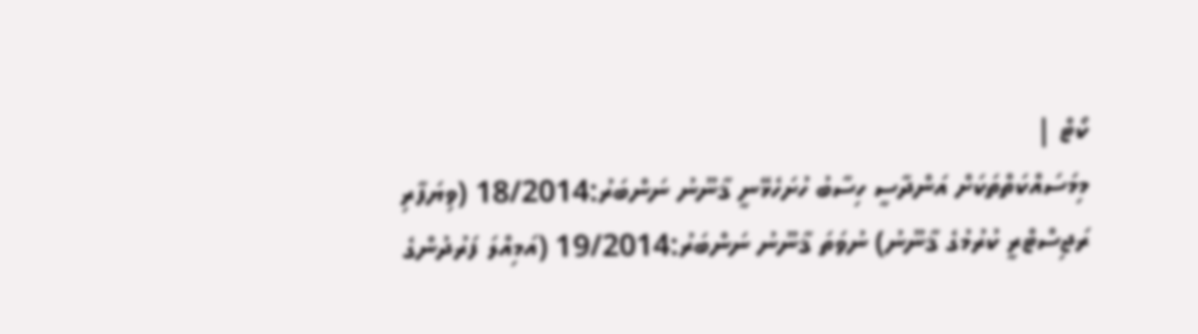ކޯޓް |
މިމަސައްކަތްތަކަށް އަންދާސީ ހިސާބު ހުށަހެޅޭނީ ޤާނޫނު ނަންބަރު:18/2014 (ވިޔަފާރި ރަޖިސްޓްރީ ކުރުމުގެ ޤާނޫނު) ނުވަތަ ޤާނޫނު ނަންބަރު:19/2014 (އަމިއްލަ ފަރުދުންގެ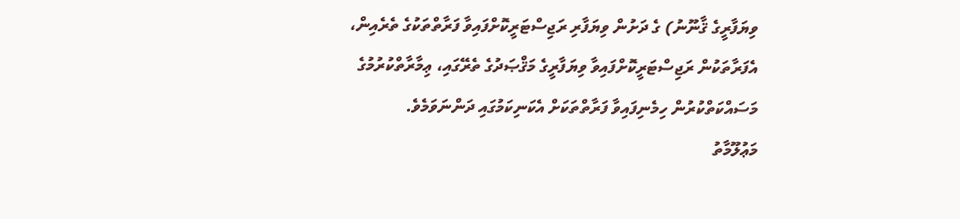ވިޔަފާރީގެ ޤާނޫނު) ގެ ދަށުން ވިޔަފާރި ރަޖިސްޓަރީކޮށްފައިވާ ފަރާތްތަކުގެ ތެރެއިން، އެފަރާތަކުން ރަޖިސްޓަރީކޮށްފައިވާ ވިޔަފާރީގެ މަޤްޞަދުގެ ތެރޭގައި، ޢިމާރާތްކުރުމުގެ މަސައްކަތްކުރުން ހިމެނިފައިވާ ފަރާތްތަކަށް އެކަނިކަމުގައި ދަންނަވަމެވެ.
މަޢުލޫމާތު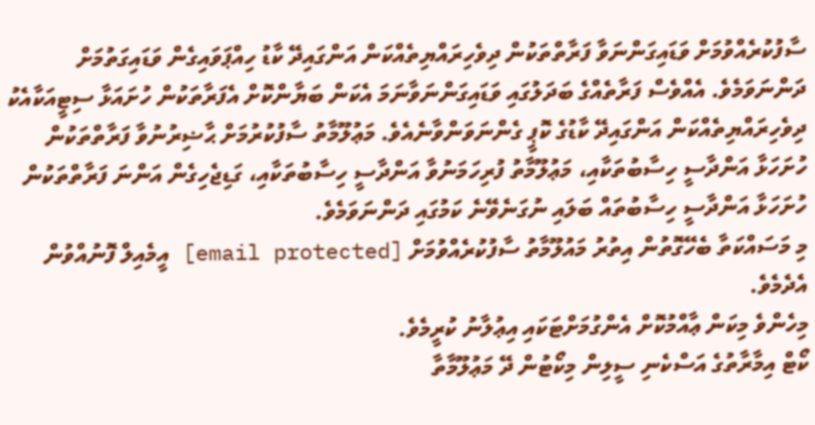ސާފުކުރެއްވުމަށް ވަޑައިގަންނަވާ ފަރާތްތަކުން ދިވެހިރައްޔިތެއްކަން އަންގައިދޭ ކާޑު ހިއްޕަވައިގެން ވަޑައިގަތުމަށް ދަންނަވަމެވެ. އެއްވެސް ފަރާތެއްގެ ބަދަލުގައި ވަޑައިގަންނަވާނަމަ އެކަން ބަޔާންކޮށް އެފަރާތަކުން ހުށައަޅާ ސިޓީއަކާއެކު ދިވެހިރައްޔިތެއްކަން އަންގައިދޭ ކާޑުގެ ކޮޕީ ގެންނަވަންވާނެއެވެ. މަޢުލޫމާތު ސާފުކުރުމަށް ޙާޟިރުނުވާ ފަރާތްތަކުން ހުށަހަޅާ އަންދާސީ ހިސާބުތަކާއި، މަޢުލޫމާތު ފުރިހަމަނުވާ އަންދާސީ ހިސާބުތަކާއި، ގަޑިޖެހިގެން އަންނަ ފަރާތްތަކުން ހުށަހަޅާ އަންދާސީ ހިސާބުތައް ބަލައި ނުގަނެވޭނެ ކަމުގައި ދަންނަވަމެވެ.
މި މަސައްކަތާ ބެހޭގޮތުން އިތުރު މައުލޫމާތު ސާފުކުރެއްވުމަށް [email protected] އީމެއިލް ފޮނުއްވުން އެދެމެވެ.
މިހެންވެ މިކަން ޢާއްމުކޮށް އެންގުމަށްޓަކައި އިޢުލާނު ކުރީމެވެ.
ކޯޓް އިމާރާތުގެ އަސްކެނި ސީލިން މިކޯޓުން ދޭ މަޢުލޫމާތާ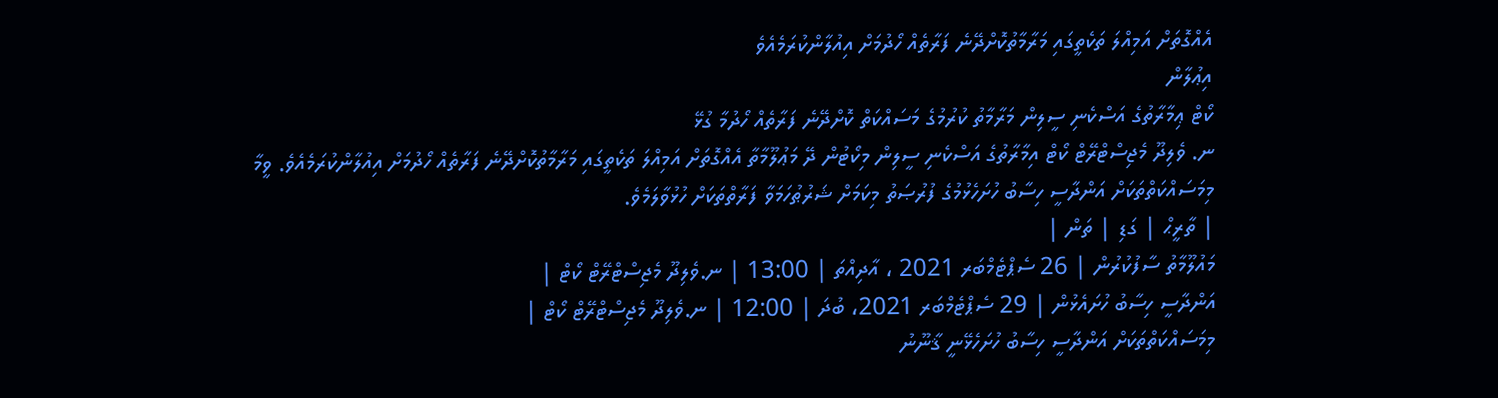އެއްގޮތަށް އަމިއްލަ ތަކެތީގައި މަރާމާތުކޮށްދޭނެ ފަރާތެއް ހޯދުމަށް އިއުލާންކުރަމެއެވެ
އިޢުލާން
ކޯޓް ޢިމާރާތުގެ އަސްކެނި ސީލިން މަރާމާތު ކުރުމުގެ މަސައްކަތް ކޮށްދޭނެ ފަރާތެއް ހޯދުމާ ގުޅޭ
ނ. ވެލިދޫ މެޖިސްޓްރޭޓް ކޯޓް އިމާރާތުގެ އަސްކެނި ސީލިން މިކޯޓުން ދޭ މަޢުލޫމާތާ އެއްގޮތަށް އަމިއްލަ ތަކެތީގައި މަރާމާތުކޮށްދޭނެ ފަރާތެއް ހޯދުމަށް އިއުލާންކުރަމެއެވެ. ވީމާ މިމަސައްކަތްތަކަށް އަންދާސީ ހިސާބު ހުށަހެޅުމުގެ ފުރުޞަތު މިކަމަށް ޝަރުޠުހަމަވާ ފަރާތްތަކަށް ހުޅުވާލަމެވެ.
| ތާރީޙް | ގަޑި | ތަން |
މައުލޫމާތު ސާފުކުރުން | 26 ސެޕްޓެމްބަރ 2021 ، އާދިއްތަ | 13:00 | ނ.ވެލިދޫ މެޖިސްޓްރޭޓް ކޯޓް |
އަންދާސީ ހިސާބު ހުށައެޅުން | 29 ސެޕްޓެމްބަރ 2021، ބުދަ | 12:00 | ނ.ވެލިދޫ މެޖިސްޓްރޭޓް ކޯޓް |
މިމަސައްކަތްތަކަށް އަންދާސީ ހިސާބު ހުށަހެޅޭނީ ޤާނޫނު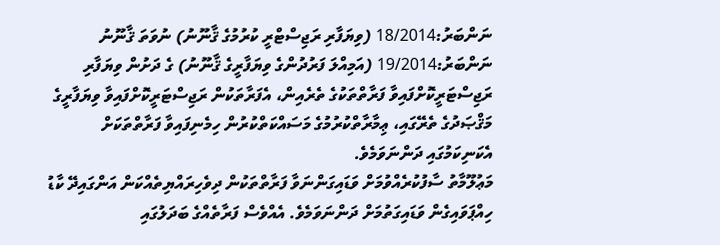ނަންބަރު:18/2014 (ވިޔަފާރި ރަޖިސްޓްރީ ކުރުމުގެ ޤާނޫނު) ނުވަތަ ޤާނޫނު ނަންބަރު:19/2014 (އަމިއްލަ ފަރުދުންގެ ވިޔަފާރީގެ ޤާނޫނު) ގެ ދަށުން ވިޔަފާރި ރަޖިސްޓަރީކޮށްފައިވާ ފަރާތްތަކުގެ ތެރެއިން، އެފަރާތަކުން ރަޖިސްޓަރީކޮށްފައިވާ ވިޔަފާރީގެ މަޤްޞަދުގެ ތެރޭގައި، ޢިމާރާތްކުރުމުގެ މަސައްކަތްކުރުން ހިމެނިފައިވާ ފަރާތްތަކަށް އެކަނިކަމުގައި ދަންނަވަމެވެ.
މަޢުލޫމާތު ސާފުކުރެއްވުމަށް ވަޑައިގަންނަވާ ފަރާތްތަކުން ދިވެހިރައްޔިތެއްކަން އަންގައިދޭ ކާޑު ހިއްޕަވައިގެން ވަޑައިގަތުމަށް ދަންނަވަމެވެ. އެއްވެސް ފަރާތެއްގެ ބަދަލުގައި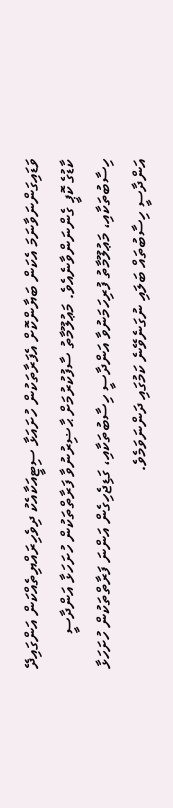ވަޑައިގަންނަވާނަމަ އެކަން ބަޔާންކޮށް އެފަރާތަކުން ހުށައަޅާ ސިޓީއަކާއެކު ދިވެހިރައްޔިތެއްކަން އަންގައިދޭ ކާޑުގެ ކޮޕީ ގެންނަންވާނެއެވެ. މަޢުލޫމާތު ސާފުކުރުމަށް ޙާޟިރުނުވާ ފަރާތްތަކުން ހުށަހަޅާ އަންދާސީ ހިސާބުތަކާއި، މަޢުލޫމާތު ފުރިހަމަނުވާ އަންދާސީ ހިސާބުތަކާއި، ގަޑިޖެހިގެން އަންނަ ފަރާތްތަކުން ހުށަހަޅާ އަންދާސީ ހިސާބުތައް ބަލައި ނުގަނެވޭނެ ކަމުގައި ދަންނަވަމެވެ.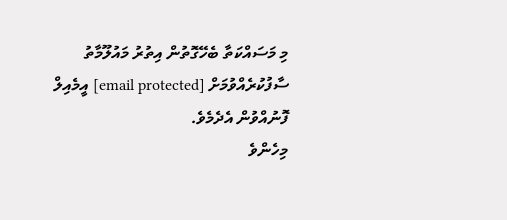މި މަސައްކަތާ ބެހޭގޮތުން އިތުރު މައުލޫމާތު ސާފުކުރެއްވުމަށް [email protected] އީމެއިލް ފޮނުއްވުން އެދެމެވެ.
މިހެންވެ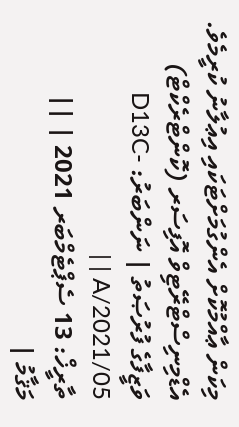މިކަން ޢާއްމުކޮށް އެންގުމަށްޓަކައި އިޢުލާނު ކުރީމެވެ.
އެޑްމިނިސްޓްރޭޓިވް އޮފިސަރ (ކޮންޓްރެކްޓް)
ވަޒީފާގެ ފުރުޞަތު | ނަންބަރު: D13C-A/2021/05 | |
ތާރީޚް: 13 ސެޕްޓެމްބަރ 2021 | ||
މަޤާމު |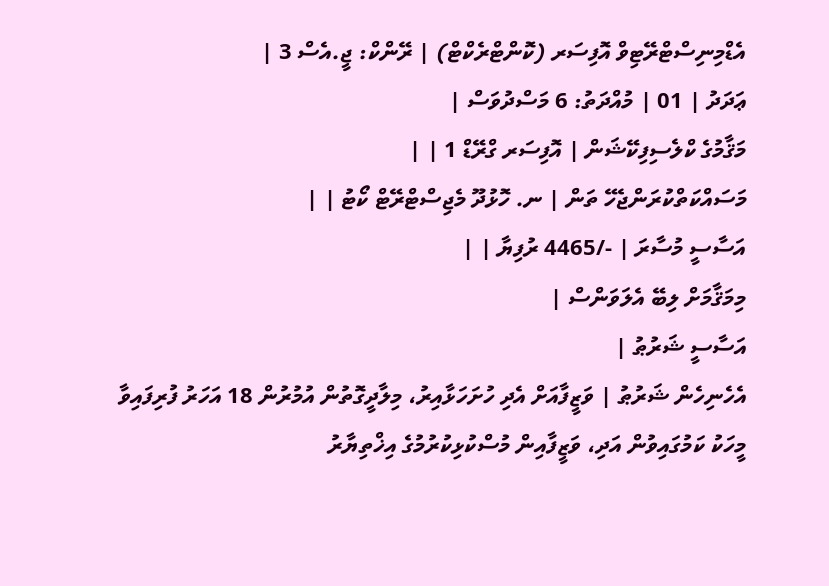އެޑްމިނިސްޓްރޭޓިވް އޮފިސަރ (ކޮންޓްރެކްޓް) | ރޭންކް: ޖީ.އެސް 3 |
ޢަދަދު | 01 | މުއްދަތު: 6 މަސްދުވަސް |
މަޤާމުގެ ކްލެސިފިކޭޝަން | އޮފިސަރ ގްރޭޑް 1 | |
މަސައްކަތްކުރަންޖެހޭ ތަން | ނ. ހޮޅުދޫ މެޖިސްޓްރޭޓް ކޯޓު | |
އަސާސީ މުސާރަ | -/4465 ރުފިޔާ | |
މިމަޤާމަށް ލިބޭ އެލަވަންސް |
އަސާސީ ޝަރުޠު |
އެހެނިހެން ޝަރުޠު | ވަޒީފާއަށް އެދި ހުށަހަޅާއިރު، މިލާދީގޮތުން އުމުރުން 18 އަހަރު ފުރިފައިވާ މީހަކު ކަމުގައިވުން އަދި، ވަޒީފާއިން މުސްކުޅިކުރުމުގެ އިޚްތިޔާރު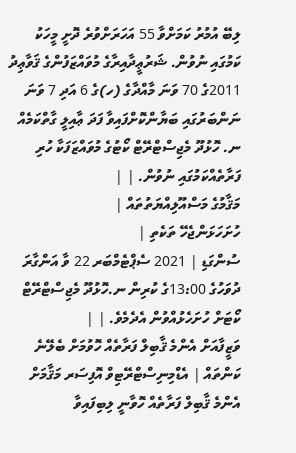ލިބޭ އުމުރު ކަމަށްވާ 55 އަހަރަށްވުރެ ދޮށީ މީހަކު ކަމުގައި ނުވުން. ޝަރުޢީދާއިރާގެ މުވައްޒަފުންގެ ޤަވާޢިދު 2011ގެ 70 ވަނަ މާއްދާގެ (ހ)ގެ 6 އަދި 7 ވަނަ ނަންބަރުގައި ބަޔާންކޮށްފައިވާ ފަދަ ޢާއިލީ ގާތްކަމެއް ނ. ހޮޅުދޫ މެޖިސްޓްރޭޓް ކޯޓުގެ މުވައްޒަފަކާ ހުރި ފަރާތެއްކަމުގައި ނުވުން. | |
މަޤާމުގެ މަސްއޫލިއްޔަތުތައް |
ހުށަހަޅަންޖެހޭ ތަކެތި |
ސުންގަޑި | 2021 ސެޕްޓެމްބަރ 22 ވާ އަންގާރަ ދުވަހުގެ 13:00ގެ ކުރިން ނ.ހޮޅުދޫ މެޖިސްޓްރޭޓް ކޯޓަށް ހުށަހެޅުއްވުން އެދެމެވެ. | |
ވަޒީފާއަށް އެންމެ ޤާބިލް ފަރާތެއް ހޮވުމަށް ބެލޭނެ ކަންތައް | އެޑްމިނިސްޓްރޭޓިވް އޮފިސަރ މަޤާމަށް އެންމެ ޤާބިލް ފަރާތެއް ހޮވާނީ ލިބިފައިވާ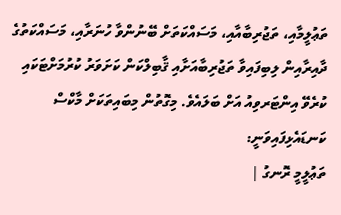ތަޢުލީމާއި، ތަޖުރިބާއާއި، މަސައްކަތަށް ބޭނުންވާ ހުނަރާއި، މަސައްކަތުގެ ދާއިރާއިން ލިބިފައިވާ ތަޖުރިބާއަށާއި ޤާބިލްކަން ކަށަވަރު ކުރުމަށްޓަކައި ކުރެވޭ އިންޓަރވިއު އަށް ބަލައެވެ. މިގޮތުން މިބައިތަކަށް މާކްސް ކަނޑައެޅިފައިވަނީ:
ތަޢުލީމީ ރޮނގު |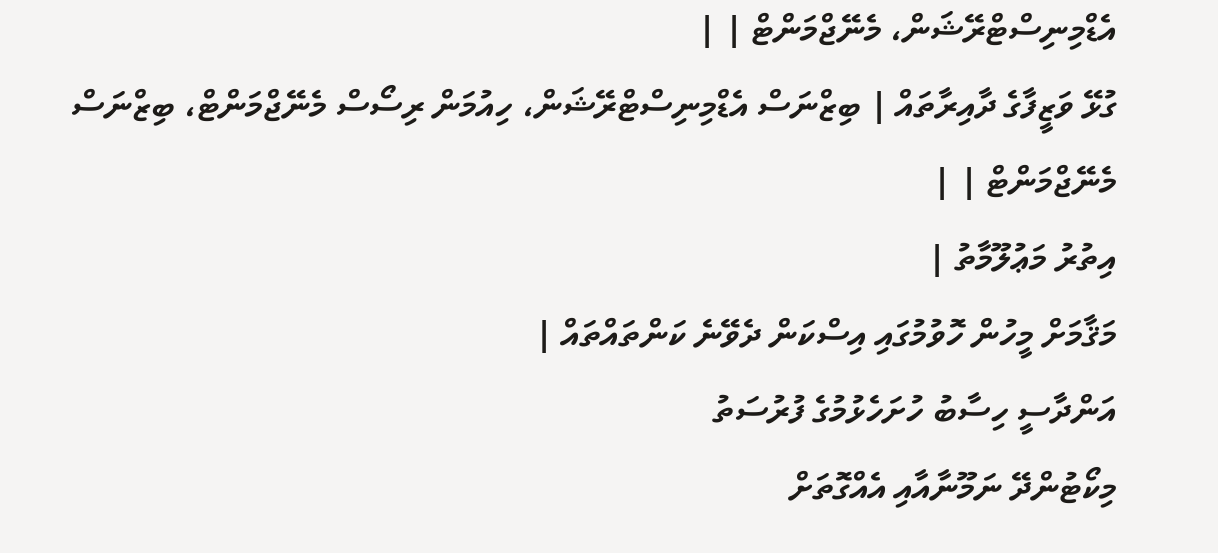އެޑްމިނިސްޓްރޭޝަން، މެނޭޖްމަންޓް | |
ގުޅޭ ވަޒީފާގެ ދާއިރާތައް | ބިޒްނަސް އެޑްމިނިސްޓްރޭޝަން، ހިއުމަން ރިސޯސް މެނޭޖްމަންޓް، ބިޒްނަސް މެނޭޖްމަންޓް | |
އިތުރު މަޢުލޫމާތު |
މަޤާމަށް މީހުން ހޮވުމުގައި އިސްކަން ދެވޭނެ ކަންތައްތައް |
އަންދާސީ ހިސާބު ހުށަހެޅުމުގެ ފުރުސަތު
މިކޯޓުންދޭ ނަމޫނާއާއި އެއްގޮތަށް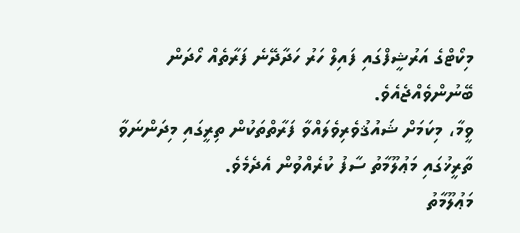މިކޯޓްގެ އަރުޝީފްގައި ފައިލް ހަރު ހަދާދޭނެ ފަރާތެއް ހޯދަން ބޭނުންވެއްޖެއެވެ.
ވީމާ، މިކަމަށް ޝައުޤުވެރިވެލައްވާ ފަރާތްތަކުން ތިރީގައި މިދަންނަވާ ތާރީޚުގައި މަޢުލޫމާތު ސާފު ކުރެއްވުން އެދެމެވެ.
މަޢުލޫމާތު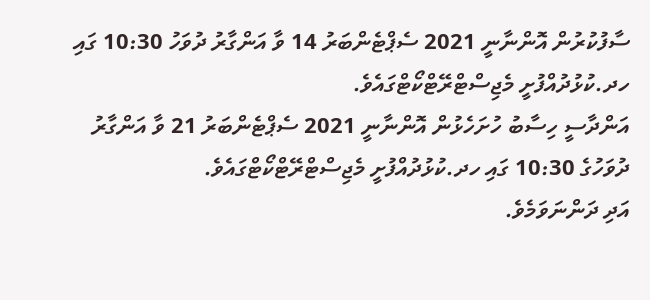ސާފުކުރުން އޮންނާނީ 2021 ސެޕްޓެންބަރު 14 ވާ އަންގާރު ދުވަހު 10:30 ގައި ހދ.ކުޅުދުއްފުށީ މެޖިސްޓްރޭޓްކޯޓްގައެވެ.
އަންދާސީ ހިސާބު ހުށަހެޅުން އޮންނާނީ 2021 ސެޕްޓެންބަރު 21 ވާ އަންގާރު ދުވަހުގެ 10:30 ގައި ހދ.ކުޅުދުއްފުށީ މެޖިސްޓްރޭޓްކޯޓްގައެވެ.
އަދި ދަންނަވަމެވެ.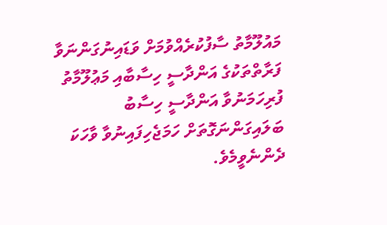މައުލޫމާތު ސާފުކުރެއްވުމަށް ވަޑައިނުގަންނަވާ ފަރާތްތަކުގެ އަންދާސީ ހިސާބާއި މަޢުލޫމާތު ފުރިހަމަނުވާ އަންދާސީ ހިސާބު ބަލައިގަންނަގޮތަށް ހަމަޖެހިފައިނުވާ ވާހަކަ ދެންނެވީމެވެ.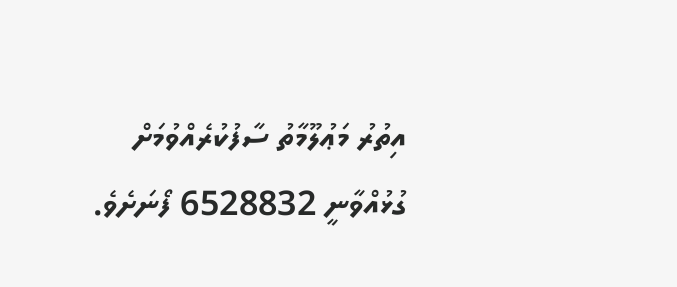އިތުރު މަޢުލޫމާތު ސާފުކުރެއްވުމަށް ގުޅުއްވާނީ 6528832 ފޯނަށެވެ.